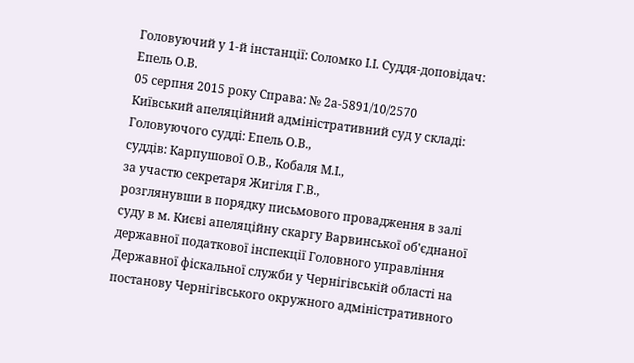Головуючий у 1-й інстанції: Соломко І.І. Суддя-доповідач: Епель О.В.
05 серпня 2015 року Справа: № 2а-5891/10/2570
Київський апеляційний адміністративний суд у складі:
Головуючого судді: Епель О.В.,
суддів: Карпушової О.В., Кобаля М.І.,
за участю секретаря Жигіля Г.В.,
розглянувши в порядку письмового провадження в залі суду в м. Києві апеляційну скаргу Варвинської об'єднаної державної податкової інспекції Головного управління Державної фіскальної служби у Чернігівській області на постанову Чернігівського окружного адміністративного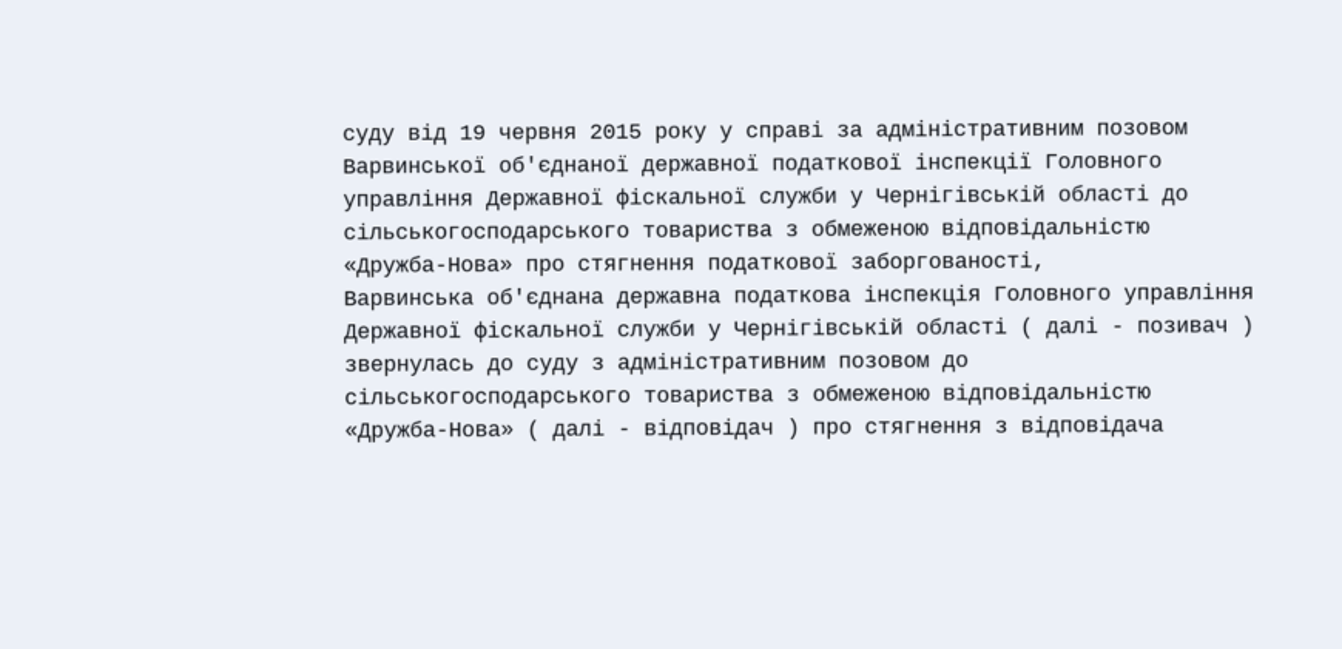суду від 19 червня 2015 року у справі за адміністративним позовом Варвинської об'єднаної державної податкової інспекції Головного управління Державної фіскальної служби у Чернігівській області до сільськогосподарського товариства з обмеженою відповідальністю «Дружба-Нова» про стягнення податкової заборгованості,
Варвинська об'єднана державна податкова інспекція Головного управління Державної фіскальної служби у Чернігівській області ( далі - позивач ) звернулась до суду з адміністративним позовом до сільськогосподарського товариства з обмеженою відповідальністю «Дружба-Нова» ( далі - відповідач ) про стягнення з відповідача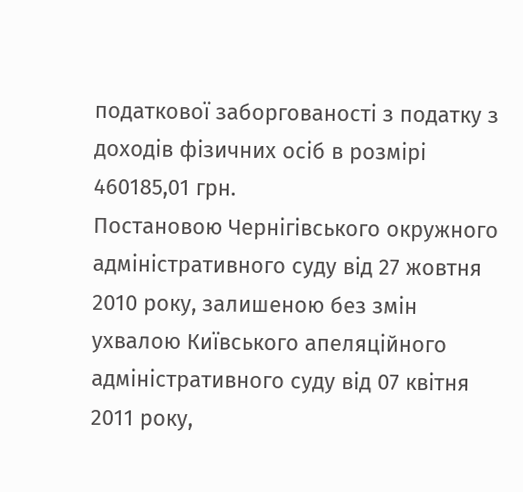податкової заборгованості з податку з доходів фізичних осіб в розмірі 460185,01 грн.
Постановою Чернігівського окружного адміністративного суду від 27 жовтня 2010 року, залишеною без змін ухвалою Київського апеляційного адміністративного суду від 07 квітня 2011 року,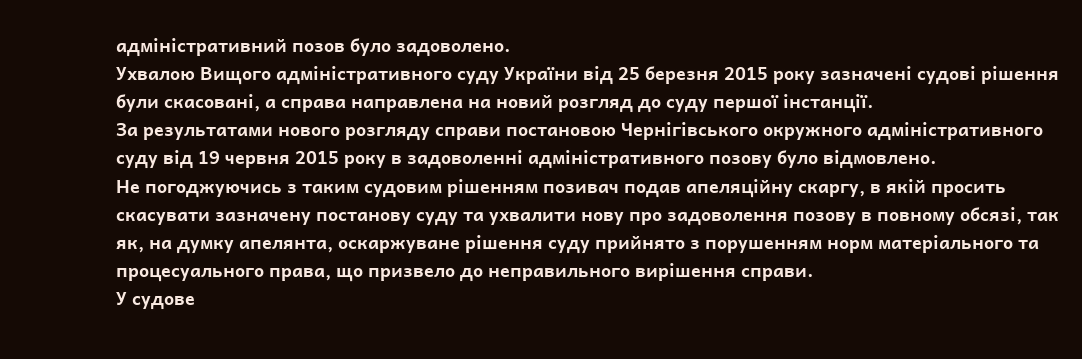адміністративний позов було задоволено.
Ухвалою Вищого адміністративного суду України від 25 березня 2015 року зазначені судові рішення були скасовані, а справа направлена на новий розгляд до суду першої інстанції.
За результатами нового розгляду справи постановою Чернігівського окружного адміністративного суду від 19 червня 2015 року в задоволенні адміністративного позову було відмовлено.
Не погоджуючись з таким судовим рішенням позивач подав апеляційну скаргу, в якій просить скасувати зазначену постанову суду та ухвалити нову про задоволення позову в повному обсязі, так як, на думку апелянта, оскаржуване рішення суду прийнято з порушенням норм матеріального та процесуального права, що призвело до неправильного вирішення справи.
У судове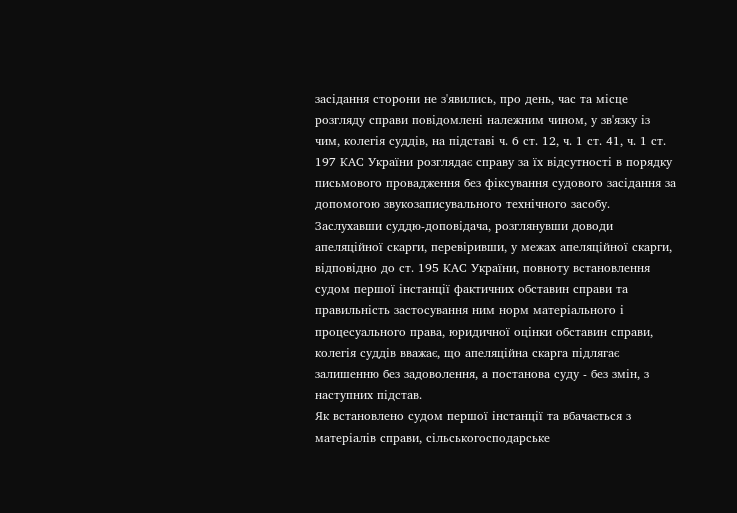засідання сторони не з'явились, про день, час та місце розгляду справи повідомлені належним чином, у зв'язку із чим, колегія суддів, на підставі ч. 6 ст. 12, ч. 1 ст. 41, ч. 1 ст. 197 КАС України розглядає справу за їх відсутності в порядку письмового провадження без фіксування судового засідання за допомогою звукозаписувального технічного засобу.
Заслухавши суддю-доповідача, розглянувши доводи апеляційної скарги, перевіривши, у межах апеляційної скарги, відповідно до ст. 195 КАС України, повноту встановлення судом першої інстанції фактичних обставин справи та правильність застосування ним норм матеріального і процесуального права, юридичної оцінки обставин справи, колегія суддів вважає, що апеляційна скарга підлягає залишенню без задоволення, а постанова суду - без змін, з наступних підстав.
Як встановлено судом першої інстанції та вбачається з матеріалів справи, сільськогосподарське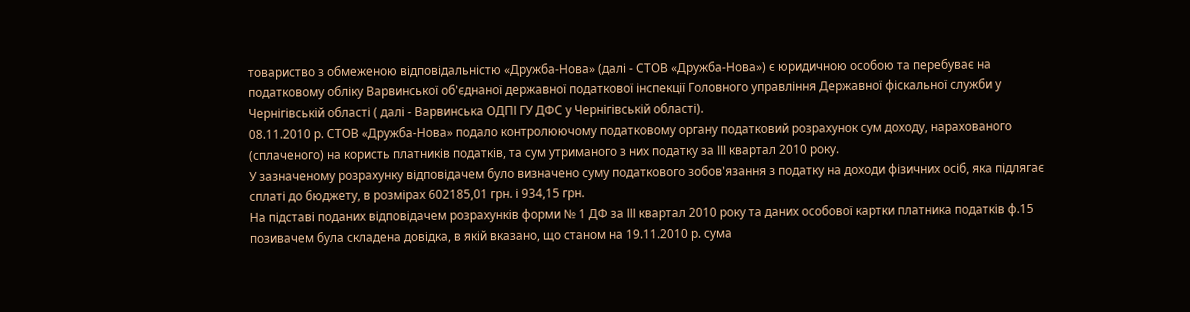товариство з обмеженою відповідальністю «Дружба-Нова» (далі - СТОВ «Дружба-Нова») є юридичною особою та перебуває на податковому обліку Варвинської об'єднаної державної податкової інспекції Головного управління Державної фіскальної служби у Чернігівській області ( далі - Варвинська ОДПІ ГУ ДФС у Чернігівській області).
08.11.2010 р. СТОВ «Дружба-Нова» подало контролюючому податковому органу податковий розрахунок сум доходу, нарахованого (сплаченого) на користь платників податків, та сум утриманого з них податку за ІІІ квартал 2010 року.
У зазначеному розрахунку відповідачем було визначено суму податкового зобов'язання з податку на доходи фізичних осіб, яка підлягає сплаті до бюджету, в розмірах 602185,01 грн. і 934,15 грн.
На підставі поданих відповідачем розрахунків форми № 1 ДФ за ІІІ квартал 2010 року та даних особової картки платника податків ф.15 позивачем була складена довідка, в якій вказано, що станом на 19.11.2010 р. сума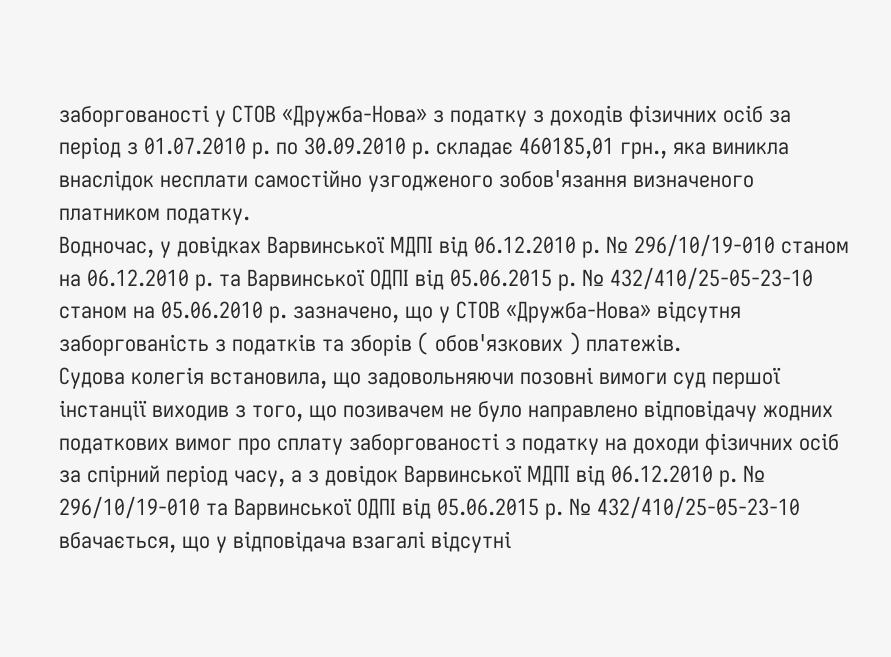заборгованості у СТОВ «Дружба-Нова» з податку з доходів фізичних осіб за період з 01.07.2010 р. по 30.09.2010 р. складає 460185,01 грн., яка виникла внаслідок несплати самостійно узгодженого зобов'язання визначеного платником податку.
Водночас, у довідках Варвинської МДПІ від 06.12.2010 р. № 296/10/19-010 станом на 06.12.2010 р. та Варвинської ОДПІ від 05.06.2015 р. № 432/410/25-05-23-10 станом на 05.06.2010 р. зазначено, що у СТОВ «Дружба-Нова» відсутня заборгованість з податків та зборів ( обов'язкових ) платежів.
Судова колегія встановила, що задовольняючи позовні вимоги суд першої інстанції виходив з того, що позивачем не було направлено відповідачу жодних податкових вимог про сплату заборгованості з податку на доходи фізичних осіб за спірний період часу, а з довідок Варвинської МДПІ від 06.12.2010 р. № 296/10/19-010 та Варвинської ОДПІ від 05.06.2015 р. № 432/410/25-05-23-10 вбачається, що у відповідача взагалі відсутні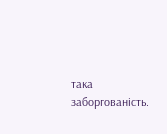така заборгованість.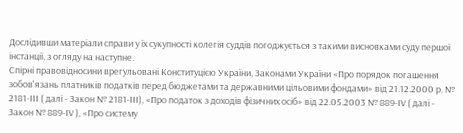Дослідивши матеріали справи у їх сукупності колегія суддів погоджується з такими висновками суду першої інстанції, з огляду на наступне.
Спірні правовідносини врегульовані Конституцією України, Законами України «Про порядок погашення зобов'язань платників податків перед бюджетами та державними цільовими фондами» від 21.12.2000 р. № 2181-III ( далі - Закон № 2181-III), «Про податок з доходів фізичних осіб» від 22.05.2003 № 889-IV ( далі - Закон № 889-IV ), «Про систему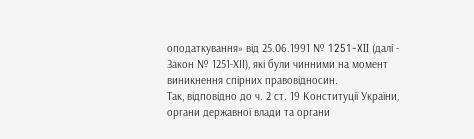оподаткування» від 25.06.1991 № 1251-XII (далі - Закон № 1251-ХІІ), які були чинними на момент виникнення спірних правовідносин.
Так, відповідно до ч. 2 ст. 19 Конституції України, органи державної влади та органи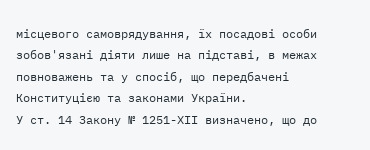місцевого самоврядування, їх посадові особи зобов'язані діяти лише на підставі, в межах повноважень та у спосіб, що передбачені Конституцією та законами України.
У ст. 14 Закону № 1251-ХІІ визначено, що до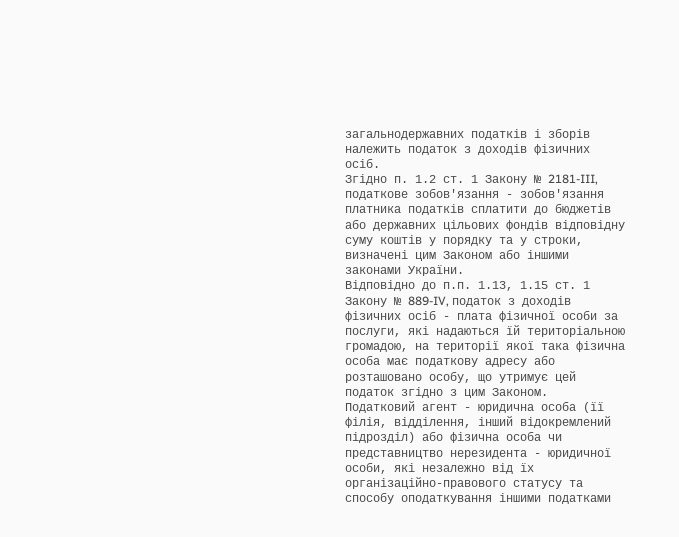загальнодержавних податків і зборів належить податок з доходів фізичних осіб.
Згідно п. 1.2 ст. 1 Закону № 2181-III, податкове зобов'язання - зобов'язання платника податків сплатити до бюджетів або державних цільових фондів відповідну суму коштів у порядку та у строки, визначені цим Законом або іншими законами України.
Відповідно до п.п. 1.13, 1.15 ст. 1 Закону № 889-IV, податок з доходів фізичних осіб - плата фізичної особи за послуги, які надаються їй територіальною громадою, на території якої така фізична особа має податкову адресу або розташовано особу, що утримує цей податок згідно з цим Законом.
Податковий агент - юридична особа (її філія, відділення, інший відокремлений підрозділ) або фізична особа чи представництво нерезидента - юридичної особи, які незалежно від їх організаційно-правового статусу та способу оподаткування іншими податками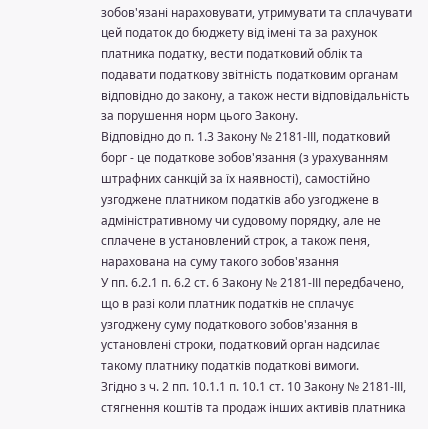зобов'язані нараховувати, утримувати та сплачувати цей податок до бюджету від імені та за рахунок платника податку, вести податковий облік та подавати податкову звітність податковим органам відповідно до закону, а також нести відповідальність за порушення норм цього Закону.
Відповідно до п. 1.3 Закону № 2181-ІІІ, податковий борг - це податкове зобов'язання (з урахуванням штрафних санкцій за їх наявності), самостійно узгоджене платником податків або узгоджене в адміністративному чи судовому порядку, але не сплачене в установлений строк, а також пеня, нарахована на суму такого зобов'язання
У пп. 6.2.1 п. 6.2 ст. 6 Закону № 2181-ІІІ передбачено, що в разі коли платник податків не сплачує узгоджену суму податкового зобов'язання в установлені строки, податковий орган надсилає такому платнику податків податкові вимоги.
Згідно з ч. 2 пп. 10.1.1 п. 10.1 ст. 10 Закону № 2181-ІІІ, стягнення коштів та продаж інших активів платника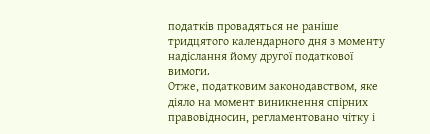податків провадяться не раніше тридцятого календарного дня з моменту надіслання йому другої податкової вимоги.
Отже, податковим законодавством, яке діяло на момент виникнення спірних правовідносин, регламентовано чітку і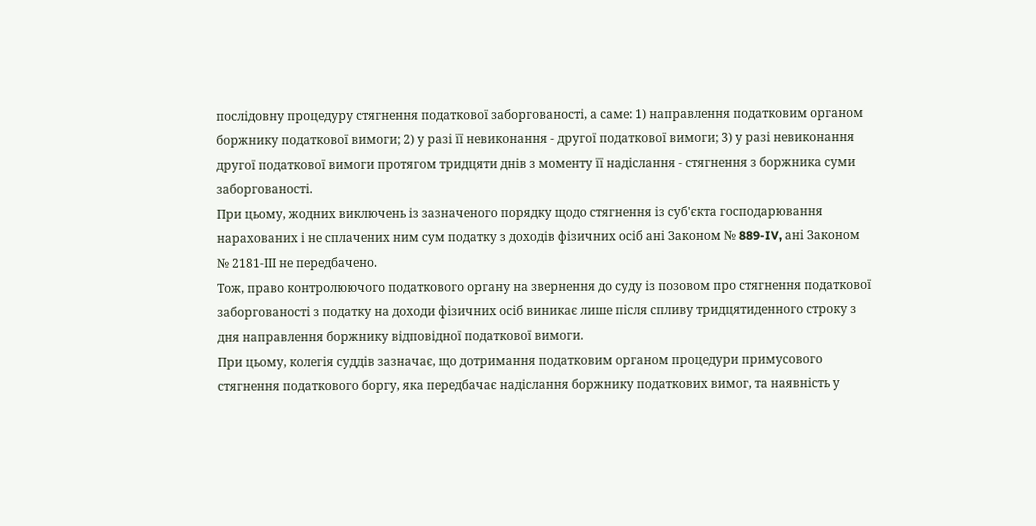послідовну процедуру стягнення податкової заборгованості, а саме: 1) направлення податковим органом боржнику податкової вимоги; 2) у разі її невиконання - другої податкової вимоги; 3) у разі невиконання другої податкової вимоги протягом тридцяти днів з моменту її надіслання - стягнення з боржника суми заборгованості.
При цьому, жодних виключень із зазначеного порядку щодо стягнення із суб'єкта господарювання нарахованих і не сплачених ним сум податку з доходів фізичних осіб ані Законом № 889-IV, ані Законом № 2181-ІІІ не передбачено.
Тож, право контролюючого податкового органу на звернення до суду із позовом про стягнення податкової заборгованості з податку на доходи фізичних осіб виникає лише після спливу тридцятиденного строку з дня направлення боржнику відповідної податкової вимоги.
При цьому, колегія суддів зазначає, що дотримання податковим органом процедури примусового стягнення податкового боргу, яка передбачає надіслання боржнику податкових вимог, та наявність у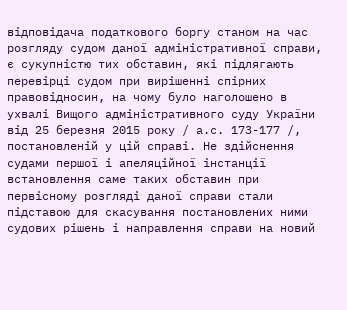відповідача податкового боргу станом на час розгляду судом даної адміністративної справи, є сукупністю тих обставин, які підлягають перевірці судом при вирішенні спірних правовідносин, на чому було наголошено в ухвалі Вищого адміністративного суду України від 25 березня 2015 року / а.с. 173-177 /, постановленій у цій справі. Не здійснення судами першої і апеляційної інстанції встановлення саме таких обставин при первісному розгляді даної справи стали підставою для скасування постановлених ними судових рішень і направлення справи на новий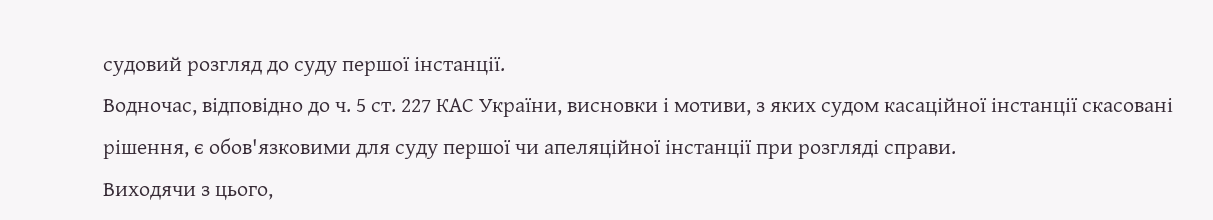судовий розгляд до суду першої інстанції.
Водночас, відповідно до ч. 5 ст. 227 КАС України, висновки і мотиви, з яких судом касаційної інстанції скасовані рішення, є обов'язковими для суду першої чи апеляційної інстанції при розгляді справи.
Виходячи з цього,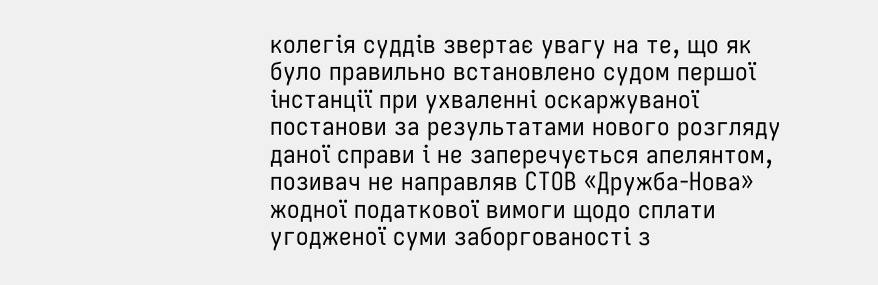колегія суддів звертає увагу на те, що як було правильно встановлено судом першої інстанції при ухваленні оскаржуваної постанови за результатами нового розгляду даної справи і не заперечується апелянтом, позивач не направляв СТОВ «Дружба-Нова» жодної податкової вимоги щодо сплати угодженої суми заборгованості з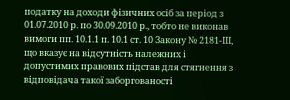податку на доходи фізичних осіб за період з 01.07.2010 р. по 30.09.2010 р., тобто не виконав вимоги пп. 10.1.1 п. 10.1 ст. 10 Закону № 2181-ІІІ, що вказує на відсутність належних і допустимих правових підстав для стягнення з відповідача такої заборгованості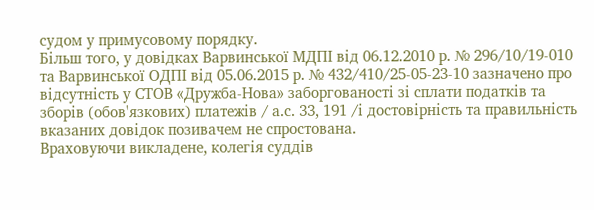судом у примусовому порядку.
Більш того, у довідках Варвинської МДПІ від 06.12.2010 р. № 296/10/19-010 та Варвинської ОДПІ від 05.06.2015 р. № 432/410/25-05-23-10 зазначено про відсутність у СТОВ «Дружба-Нова» заборгованості зі сплати податків та зборів (обов'язкових) платежів / а.с. 33, 191 /і достовірність та правильність вказаних довідок позивачем не спростована.
Враховуючи викладене, колегія суддів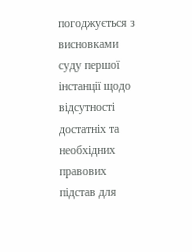погоджується з висновками суду першої інстанції щодо відсутності достатніх та необхідних правових підстав для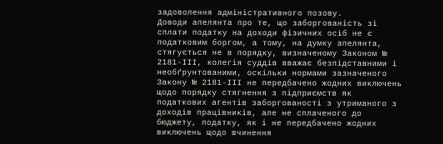задоволення адміністративного позову.
Доводи апелянта про те, що заборгованість зі сплати податку на доходи фізичних осіб не є податковим боргом, а тому, на думку апелянта, стягується не в порядку, визначеному Законом № 2181-ІІІ, колегія суддів вважає безпідставними і необґрунтованими, оскільки нормами зазначеного Закону № 2181-ІІІ не передбачено жодних виключень щодо порядку стягнення з підприємств як податкових агентів заборгованості з утриманого з доходів працівників, але не сплаченого до бюджету, податку, як і не передбачено жодних виключень щодо вчинення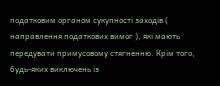податковим органом сукупності заходів ( направлення податкових вимог ), які мають передувати примусовому стягненню. Крім того, будь-яких виключень із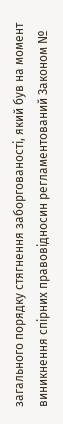загального порядку стягнення заборгованості, який був на момент виникнення спірних правовідносин регламентований Законом №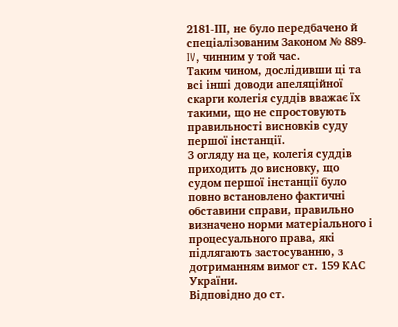2181-ІІІ, не було передбачено й спеціалізованим Законом № 889-IV, чинним у той час.
Таким чином, дослідивши ці та всі інші доводи апеляційної скарги колегія суддів вважає їх такими, що не спростовують правильності висновків суду першої інстанції.
З огляду на це, колегія суддів приходить до висновку, що судом першої інстанції було повно встановлено фактичні обставини справи, правильно визначено норми матеріального і процесуального права, які підлягають застосуванню, з дотриманням вимог ст. 159 КАС України.
Відповідно до ст.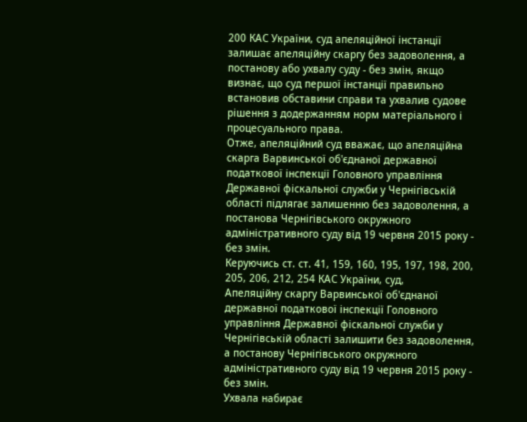200 КАС України, суд апеляційної інстанції залишає апеляційну скаргу без задоволення, а постанову або ухвалу суду - без змін, якщо визнає, що суд першої інстанції правильно встановив обставини справи та ухвалив судове рішення з додержанням норм матеріального і процесуального права.
Отже, апеляційний суд вважає, що апеляційна скарга Варвинської об'єднаної державної податкової інспекції Головного управління Державної фіскальної служби у Чернігівській області підлягає залишенню без задоволення, а постанова Чернігівського окружного адміністративного суду від 19 червня 2015 року - без змін.
Керуючись ст. ст. 41, 159, 160, 195, 197, 198, 200, 205, 206, 212, 254 КАС України, суд,
Апеляційну скаргу Варвинської об'єднаної державної податкової інспекції Головного управління Державної фіскальної служби у Чернігівській області залишити без задоволення, а постанову Чернігівського окружного адміністративного суду від 19 червня 2015 року - без змін.
Ухвала набирає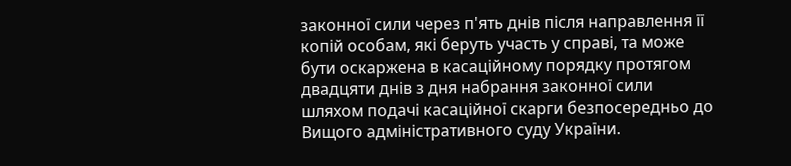законної сили через п'ять днів після направлення її копій особам, які беруть участь у справі, та може бути оскаржена в касаційному порядку протягом двадцяти днів з дня набрання законної сили шляхом подачі касаційної скарги безпосередньо до Вищого адміністративного суду України.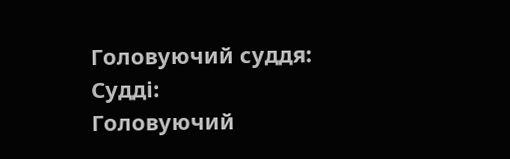Головуючий суддя:
Судді:
Головуючий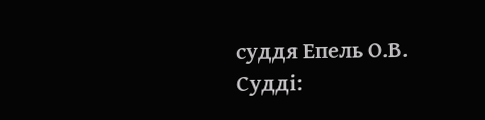суддя Епель О.В.
Судді: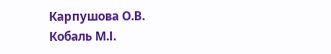Карпушова О.В.
Кобаль М.І.